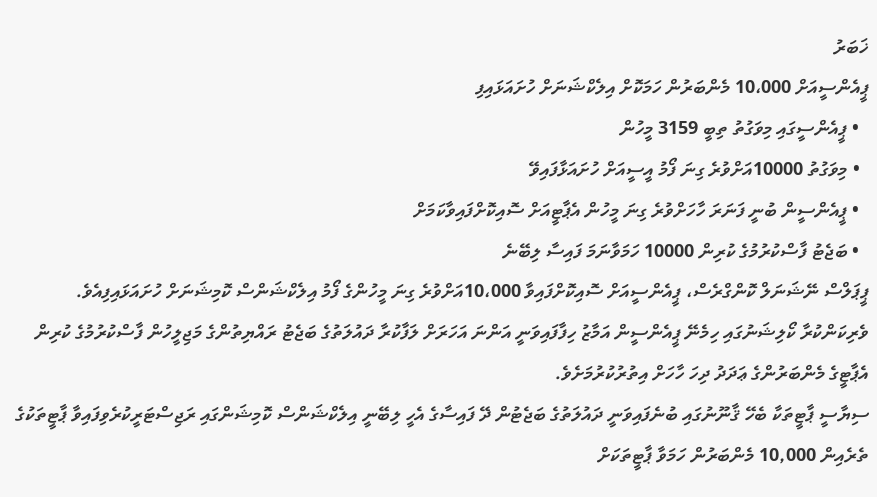ޚަބަރު
ޕީއެންސީއަށް 10،000 މެންބަރުން ހަމަކޮށް އިލެކްޝަނަށް ހުށައަޅައިފި
  • ޕީއެންސީގައި މިވަގުތު ތިބީ 3159 މީހުން
  • މިވަގުތު 10000އަށްވުރެ ގިނަ ފޯމު އީސީއަށް ހުށައަޅާފައިވޭ
  • ޕީއެންސީން ބުނީ ފަނަރަ ހާހަށްވުރެ ގިނަ މީހުން އެޕާޓީއަށް ސޮއިކޮށްފައިވާކަމަށް
  • ބަޖެޓު ފާސްކުރުމުގެ ކުރިން 10000 ހަމަވާނަމަ ފައިސާ ލިބޭނެ
ޕީޕަލްސް ނޭޝަނަލް ކޮންގްރެސް، ޕީއެންސީއަށް ސޮއިކޮށްފައިވާ 10،000އަށްވުރެ ގިނަ މީހުންގެ ފޯމު އިލެކްޝަންސް ކޮމިޝަނަށް ހުށައަޅައިފިއެވެ.
ވެރިކަންކުރާ ކޯލިޝަނުގައި ހިމެނޭ ޕީއެންސީން އަމާޒު ހިފާފައިވަނީ އަންނަ އަހަރަށް ލަފާކުރާ ދައުލަތުގެ ބަޖެޓު ރައްޔިތުންގެ މަޖިލީހުން ފާސްކުރުމުގެ ކުރިން އެޕާޓީގެ މެންބަރުންގެ ޢަދަދު ދިހަ ހާހަށް އިތުރުކުރުމަށެވެ.
ސިޔާސީ ޕާޓީތަކާ ބެހޭ ޤާނޫނުގައި ބުނެފައިވަނީ ދައުލަތުގެ ބަޖެޓުން ދޭ ފައިސާގެ އެހީ ލިބޭނީ އިލެކްޝަންސް ކޮމިޝަންގައި ރަޖިސްޓަރީކުރެވިފައިވާ ޕާޓީތަކުގެ ތެރެއިން 10,000 މެންބަރުން ހަމަވާ ޕާޓީތަކަށް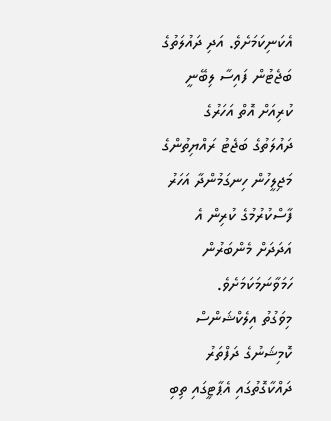އެކަނިކަމަށެވެ. އަދި ދައުލަތުގެ ބަޖެޓުން ފައިސާ ލިބޭނީ ކުރިއަށް އޮތް އަހަރުގެ ދައުލަތުގެ ބަޖެޓު ރައްޔިތުންގެ މަޖިލީހުން ހިނގަމުންދާ އަހަރު ފާސްކުރުމުގެ ކުރިން އެ އަދަދަށް މެންބަރުން ހަމަވާނަމަކަމަށެވެ.
މިވަގުތު އިލެކްޝަންސް ކޮމިޝަނުގެ ދަފްތަރު ދައްކާގޮތުގައި އެޕާޓީގައި ތިބި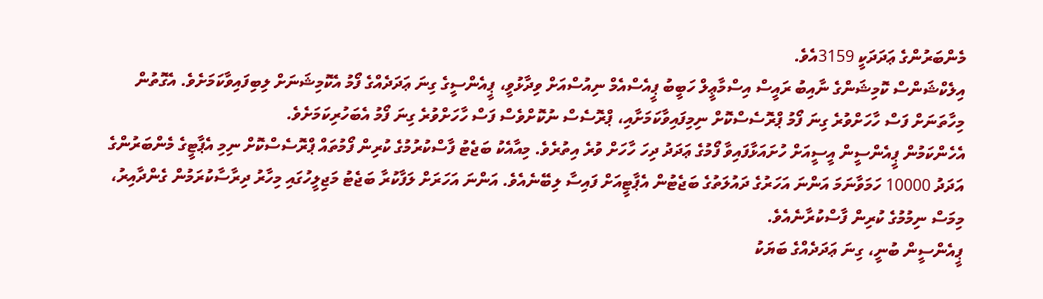މެންބަރުންގެ ޢަދަދަކީ 3159އެވެ.
އިލެކްޝަންސް ކޮމިޝަންގެ ނާއިބު ރައީސް އިސްމާޢީލް ހަބީބު ޕީއެސްއެމް ނިއުސްއަށް ވިދާޅުވީ، ޕީއެންސީގެ ގިނަ ޢަދަދެއްގެ ފޯމު އެކޮމިޝަނަށް ލިބިފައިވާކަމަށެވެ. އެގޮތުން މިހާތަނަށް ފަސް ހާހަށްވުރެ ގިނަ ފޯމު ޕްރޮސެސްކޮށް ނިމިފައިވާކަމަށާއި، ޕްރޮސެސް ނުކޮށްވެސް ފަސް ހާހަށްވުރެ ގިނަ ފޯމު އެބަހުރިކަމަށެވެ.
އެހެންކަމުން ޕީއެންސީން އީސީއަށް ހުށައަޅާފައިވާ ފޯމުގެ ޢަދަދު ދިހަ ހާހަށް ވުރެ އިތުރެވެ. މިއާއެކު ބަޖެޓު ފާސްކުރުމުގެ ކުރިން ފޯމުތައް ޕްރޮސެސްކޮށް ނިމި އެޕާޓީގެ މެންބަރުންގެ އަދަދު 10000 ހަމަވާނަމަ އަންނަ އަހަރުގެ ދައުލަތުގެ ބަޖެޓުން އެޕާޓީއަށް ފައިސާ ލިބޭނެއެވެ. އަންނަ އަހަރަށް ލަފާކުރާ ބަޖެޓު މަޖިލީހުގައި މިހާރު ދިރާސާކުރަމުން ގެންދާއިރު، މިމަސް ނިމުމުގެ ކުރިން ފާސްކުރާނެއެވެ.
ޕީއެންސީން ބުނީ، ގިނަ ޢަދަދެއްގެ ބަޔަކު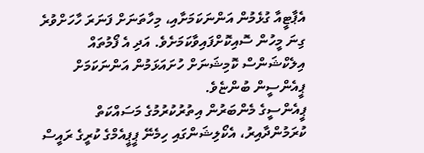އެޕާޓީއާ ގުޅެމުން އަންނަކަމަށާއި، މިހާތަނަށް ފަނަރަ ހާހަށްވުރެ ގިނަ މީހުން ސޮއިކޮށްފައިވާކަމަށެވެ. އަދި އެ ފޯމުތައް އިލެކްޝަންސް ކޮމިޝަނަށް ހުށައަޅަމުން އަންނަކަމަށް ޕީއެންސީން ބުންޏެވެ.
ޕީއެންސީގެ މެންބަރުން އިތުރުކުރުމުގެ މަސައްކަތް ކުރަމުންދާއިރު، އެކޯލިޝަންގައި ހިމެނޭ ޕީޕީއެމްގެ ކުރީގެ ރައީސް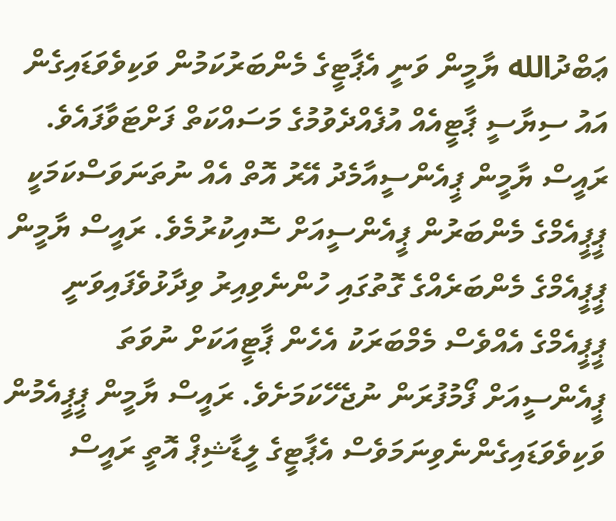ޢަބްދުالله ޔާމީން ވަނީ އެޕާޓީގެ މެންބަރުކަމުން ވަކިވެވަޑައިގެން އައު ސިޔާސީ ޕާޓީއެއް އުފެއްދެވުމުގެ މަސައްކަތް ފަށްޓަވާފައެވެ.
ރައީސް ޔާމީން ޕީއެންސީއާމެދު އޭރު އޮތް އެއް ނުތަނަވަސްކަމަކީ ޕީޕީއެމްގެ މެންބަރުން ޕީއެންސީއަށް ސޮއިކުރުމެވެ. ރައީސް ޔާމީން ޕީޕީއެމްގެ މެންބަރެއްގެ ގޮތުގައި ހުންނެވިއިރު ވިދާޅުވެފައިވަނީ ޕީޕީއެމްގެ އެއްވެސް މެމްބަރަކު އެހެން ޕާޓީއަކަށް ނުވަތަ ޕީއެންސީއަށް ފޯމުފުރަން ނުޖެހޭކަމަށެވެ. ރައީސް ޔާމީން ޕީޕީއެމުން ވަކިވެވަޑައިގެންނެވިނަމަވެސް އެޕާޓީގެ ލީޑާޝިޕް އޮތީ ރައީސް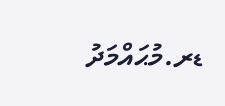ޑރ.މުޙައްމަދު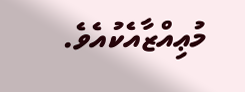މުޢިއްޒާއެކުއެވެ.